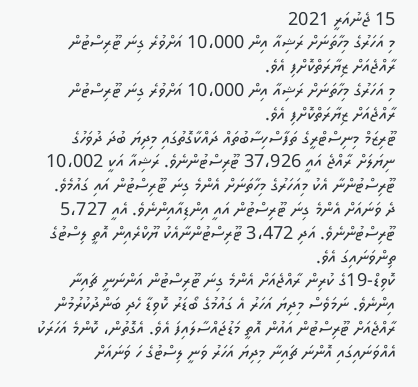15 ޖެނުއަރީ 2021
މި އަހަރުގެ މިހާތަނަށް ރަޝިއާ އިން 10،000 އަށްވުރެ ގިނަ ޓޫރިސްޓުން ރާއްޖެއަށް ޒިޔާރަތްކޮށްފި އެވެ.
މި އަހަރުގެ މިހާތަނަށް ރަޝިއާ އިން 10،000 އަށްވުރެ ގިނަ ޓޫރިސްޓުން ރާއްޖެއަށް ޒިޔާރަތްކޮށްފި އެވެ.
ޓޫރިޒަމް މިނިސްޓްރީގެ ތަފާސްހިސާބުތައް ދައްކާގޮތުގައި މިދިޔަ ބުދަ ދުވަހުގެ ނިޔަލަށް ރާއްޖެ އައީ 37،926 ޓޫރިސްޓުންނެވެ. ރަޝިއާ އަކީ 10،002 ޓޫރިސްޓުންނާ އެކު މިއަހަރުގެ މިހާތަނަށް އެންމެ ގިނަ ޓޫރިސްޓުން އައި ގައުމެވެ.
ދެ ވަނައަށް އެންމެ ގިނަ ޓޫރިސްޓުން އައީ އިންޑިއާއިންނެވެ. އެއީ 5،727 ޓޫރިސްޓުންނެވެ. އަދި 3،472 ޓޫރިސްޓުންނާއެކު ޔޫކްރެއިން އޮތީ ލިސްޓުގެ ތިންވަނައިގަ އެވެ.
ކޮވިޑް-19ގެ ކުރިން ރާއްޖެއަށް އެންމެ ގިނަ ޓޫރިސްޓުން އަންނަނީ ޗައިނާ އިންނެވެ. ނަމަވެސް މިދިޔަ އަހަރު އެ ގައުމުގެ ބޯޑަރު ކޮވިޑާ ހެދި ބަންދުކުރުމުން ރާއްޖެއަށް ޓޫރިސްޓުން އައުން އޮތީ މަޑުޖައްސާލައިފަ އެވެ. އެގޮތުން، ކޮންމެ އަހަރަކު އެއްވަނައިގައި އޮންނަ ޗައިނާ މިދިޔަ އަހަރު ވަނީ ލިސްޓުގެ ހަ ވަނައަށް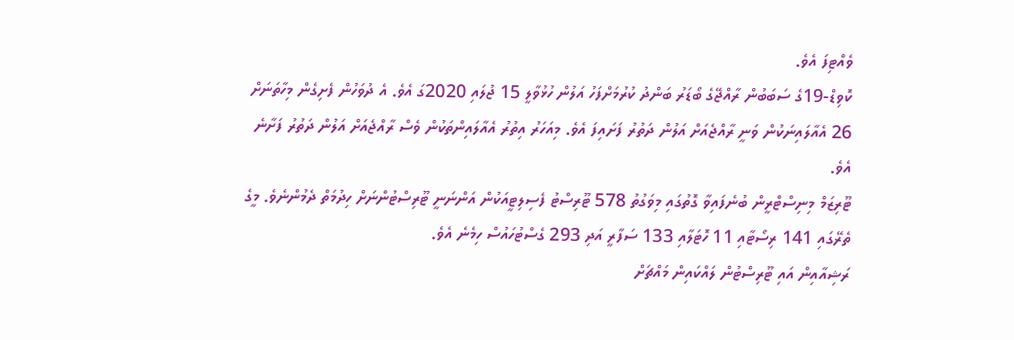ވެއްޓިފަ އެވެ.
ކޮވިޑް-19ގެ ސަބަބުން ރާއްޖޭގެ ބޯޑަރު ބަންދު ކުރުމަށްފަހު އަލުން ހުޅުވާލީ 15 ޖުލައި 2020ގަ އެވެ. އެ ދުވަހުން ފެށިގެން މިހާތަނަށް 26 އެއާލައިނަކުން ވަނީ ރާއްޖެއަށް އަލުން ދަތުރު ފަށައިފަ އެވެ. މިއަހަރު އިތުރު އެއާލައިންތަކުން ވެސް ރާއްޖެއަށް އަލުން ދަތުރު ފަށާނެ އެވެ.
ޓޫރިޒަމް މިނިސްޓްރީން ބުނެފައިވާ ގޮތުގައި މިވަގުތު 578 ޓޫރިސްޓު ފެސިލިޓީއަކުން އަންނަނީ ޓޫރިސްޓުންނަށް ހިދުމަތް ދެމުންނެވެ. މީގެ ތެރޭގައި 141 ރިސޯޓާއި 11 ހޮޓަލާއި 133 ސަފާރީ އަދި 293 ގެސްޓުހައުސް ހިމެނެ އެވެ.
ރަޝިއާއިން އައި ޓޫރިސްޓުން ލައްކައިން މައްޗަށް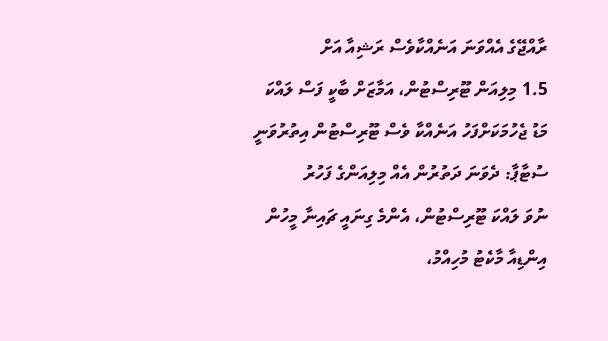ރާއްޖޭގެ އެއްވަނަ އަނެއްކާވެސް ރަޝިއާ އަށް
1.5 މިލިއަން ޓޫރިސްޓުން، އަމާޒަށް ބާކީ ފަސް ލައްކަ
މަޑު ޖެހުމަކަށްފަހު އަނެއްކާ ވެސް ޓޫރިސްޓުން އިތުރުވަނީ
ސުޓާޕާ: ދެވަނަ ދަތުރުން އެއް މިލިއަންގެ ފަހުރު
ނުވަ ލައްކަ ޓޫރިސްޓުން، އެންމެ ގިނައީ ޗައިނާ މީހުން
އިންޑިއާ މާކެޓު މުހިއްމު،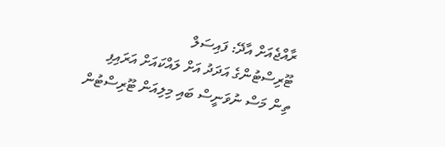ރާއްޖެއަށް އާދޭ: ފައިސަލް
ޓޫރިސްޓުންގެ އަދަދު އަށް ލައްކައަށް އަރައިފި
ތިން މަސް ނުވަނީސް ބައި މިލިއަން ޓޫރިސްޓުން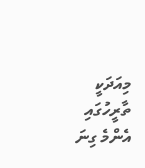މިއަދަކީ ތާރީހުގައި އެންމެ ގިނަ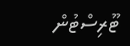ޓޫރިސްޓުން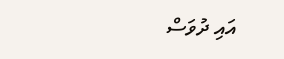އައި ދުވަސް